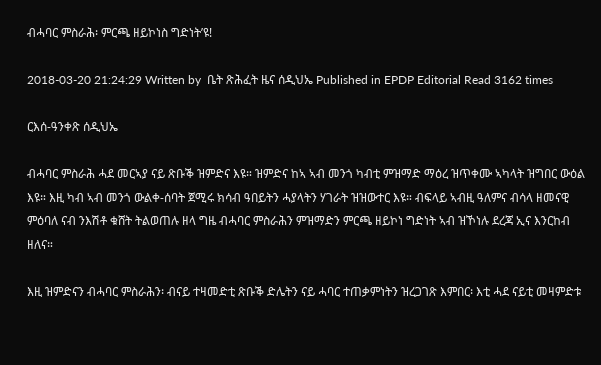ብሓባር ምስራሕ፡ ምርጫ ዘይኮነስ ግድነት’ዩ!

2018-03-20 21:24:29 Written by  ቤት ጽሕፈት ዜና ሰዲህኤ Published in EPDP Editorial Read 3162 times

ርእሰ-ዓንቀጽ ሰዲህኤ

ብሓባር ምስራሕ ሓደ መርኣያ ናይ ጽቡቕ ዝምድና እዩ። ዝምድና ከኣ ኣብ መንጎ ካብቲ ምዝማድ ማዕረ ዝጥቀሙ ኣካላት ዝግበር ውዕል እዩ። እዚ ካብ ኣብ መንጎ ውልቀ-ሰባት ጀሚሩ ክሳብ ዓበይትን ሓያላትን ሃገራት ዝዝውተር እዩ። ብፍላይ ኣብዚ ዓለምና ብሳላ ዘመናዊ ምዕባለ ናብ ንእሽቶ ቁሸት ትልወጠሉ ዘላ ግዜ ብሓባር ምስራሕን ምዝማድን ምርጫ ዘይኮነ ግድነት ኣብ ዝኾነሉ ደረጃ ኢና እንርከብ ዘለና።

እዚ ዝምድናን ብሓባር ምስራሕን፡ ብናይ ተዛመድቲ ጽቡቕ ድሌትን ናይ ሓባር ተጠቃምነትን ዝረጋገጽ እምበር፡ እቲ ሓደ ናይቲ መዛምድቱ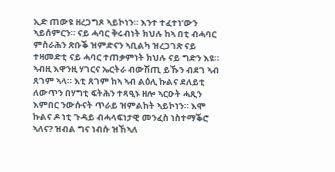ኢድ ጠውዩ ዘረጋግጾ ኣይኮነን። እንተ ተፈተነ’ውን ኣይሰምርን። ናይ ሓባር ቅሩብነት ክህሉ ከኣ በቲ ብሓባር ምስራሕን ጽቡቕ ዝምድናን ኣቢልካ ዝረጋገጽ ናይ ተዛመድቲ ናይ ሓባር ተጠቃምነት ክህሉ ናይ ግድን እዩ። ኣብዚ እዋንዚ ሃገርና ኤርትራ ብውሽጢ ይኹን ብደገ ኣብ ጸገም ኣላ። እቲ ጸገም ከኣ ኣብ ልዕሊ ኩልና ደለይቲ ለውጥን በሃግቲ ፍትሕን ተጻዒኑ ዘሎ ኣርዑት ሓጺን እምበር ንውሱናት ጥራይ ዝምልከት ኣይኮነን። እሞ ኩልና ዶ ነቲ ጉዳይ ብሓላፍነታዊ መንፈስ ነስተማቕሮ ኣለና? ዝብል ግና ነብሱ ዝኸኣለ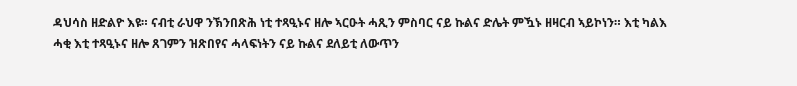ዳህሳስ ዘድልዮ እዩ። ናብቲ ራህዋ ንኽንበጽሕ ነቲ ተጻዒኑና ዘሎ ኣርዑት ሓጺን ምስባር ናይ ኩልና ድሌት ምዃኑ ዘዛርብ ኣይኮነን። እቲ ካልእ ሓቂ እቲ ተጻዒኑና ዘሎ ጸገምን ዝጽበየና ሓላፍነትን ናይ ኩልና ደለይቲ ለውጥን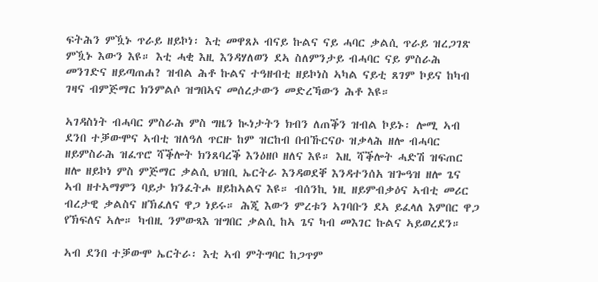ፍትሕን ምዃኑ ጥራይ ዘይኮነ፡ እቲ መዋጸኦ ብናይ ኩልና ናይ ሓባር ቃልሲ ጥራይ ዝረጋገጽ ምዃኑ እውን እዩ። እቲ ሓቂ እዚ እንዳሃለወን ደኣ ስለምንታይ ብሓባር ናይ ምስራሕ መንገድና ዘይጣጠሐ? ዝብል ሕቶ ኩልና ተዓዘብቲ ዘይኮነስ ኣካል ናይቲ ጸገም ኮይና ከካብ ገዛና ብምጅማር ክንምልሶ ዝግበኣና መሰረታውን መድረኻውን ሕቶ እዩ።

ኣገዳስነት ብሓባር ምስራሕ ምስ ግዜን ኲነታትን ክብን ለጠቕን ዝብል ኮይኑ፡ ሎሚ ኣብ ደንበ ተቓውሞና ኣብቲ ዝለዓለ ጥርዙ ከም ዝርከብ በብኹርናዑ ዝቃላሕ ዘሎ ብሓባር ዘይምስራሕ ዝፈጥሮ ሻቕሎት ክንጸባረቕ እንዕዘቦ ዘለና እዩ። እዚ ሻቕሎት ሓድሽ ዝፍጠር ዘሎ ዘይኮነ ምስ ምጅማር ቃልሲ ህዝቢ ኤርትራ እንዳወደቐ እንዳተንሰአ ዝጐዓዝ ዘሎ ጌና ኣብ ዘተኣማምን ባይታ ክንፈትሖ ዘይከኣልና እዩ። ብሰንኪ ነዚ ዘይምብቃዕና ኣብቲ መሪር ብረታዊ ቃልስና ዘኽፈለና ዋጋ ነይሩ። ሕጂ እውን ምረቱን ኣገባቡን ደኣ ይፈላለ እምበር ዋጋ የኽፍለና ኣሎ። ካብዚ ንምውጻእ ዝግበር ቃልሲ ከኣ ጌና ካብ መእገር ኩልና ኣይወረደን።

ኣብ ደንበ ተቓውሞ ኤርትራ፡ እቲ ኣብ ምትግባር ከጋጥም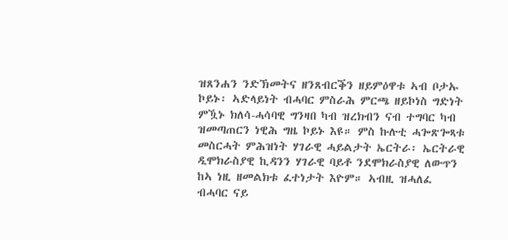ዝጸንሐን ንድኽመትና ዘንጸብርቕን ዘይምዕዋቱ ኣብ ቦታኡ ኮይኑ፡ ኣድላይነት ብሓባር ምስራሕ ምርጫ ዘይኮነስ ግድነት ምዃኑ ክለሳ-ሓሳባዊ ግንዛበ ካብ ዝረክብን ናብ ተግባር ካብ ዝመጣጠርን ነዊሕ ግዜ ኮይኑ እዩ። ምስ ኩሉቲ ሓጐጽጐጻቱ መስርሓት ምሕዝነት ሃገራዊ ሓይልታት ኤርትራ፡ ኤርትራዊ ዲሞክራስያዊ ኪዳንን ሃገራዊ ባይቶ ንደሞክራስያዊ ለውጥን ከኣ ነዚ ዘመልክቱ ፈተነታት እዮም። ኣብዚ ዝሓለፈ ብሓባር ናይ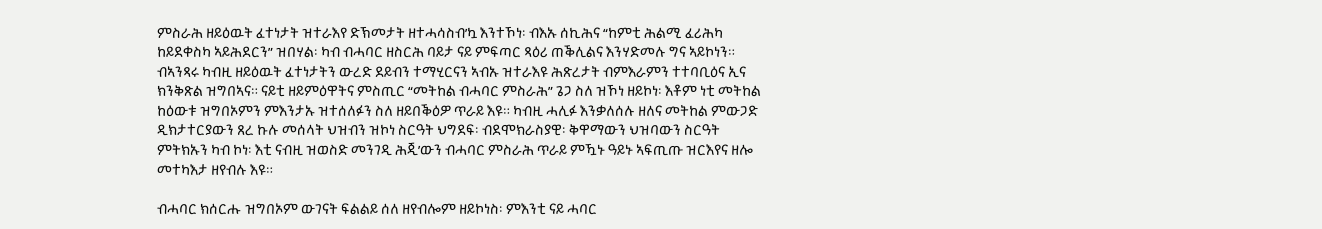ምስራሕ ዘይዕዉት ፈተነታት ዝተራእየ ድኽመታት ዘተሓሳስብ’ኳ እንተኾነ፡ ብእኡ ሰኪሕና “ከምቲ ሕልሚ ፈሪሕካ ከይደቀስካ ኣይሕደርን” ዝበሃል፡ ካብ ብሓባር ዘስርሕ ባይታ ናይ ምፍጣር ጻዕሪ ጠቕሊልና እንሃድመሉ ግና ኣይኮነን። ብኣንጻሩ ካብዚ ዘይዕዉት ፈተነታትን ውረድ ደይብን ተማሂርናን ኣብኡ ዝተራእዩ ሕጽረታት ብምእራምን ተተባቢዕና ኢና ክንቅጽል ዝግበኣና። ናይቲ ዘይምዕዋትና ምስጢር “መትከል ብሓባር ምስራሕ” ጌጋ ስለ ዝኾነ ዘይኮነ፡ እቶም ነቲ መትከል ከዕውቱ ዝግበኦምን ምእንታኡ ዝተሰለፉን ስለ ዘይበቕዕዎ ጥራይ እዩ። ካብዚ ሓሊፉ እንቃለሰሉ ዘለና መትከል ምውጋድ ዲክታተርያውን ጸረ ኩሉ መሰላት ህዝብን ዝኮነ ስርዓት ህግደፍ፡ ብደሞክራስያዊ፡ ቅዋማውን ህዝባውን ስርዓት ምትክኡን ካብ ኮነ፡ እቲ ናብዚ ዝወስድ መንገዲ ሕጂ’ውን ብሓባር ምስራሕ ጥራይ ምዃኑ ዓይኑ ኣፍጢጡ ዝርእየና ዘሎ መተካእታ ዘየብሉ እዩ።

ብሓባር ክሰርሑ ዝግበኦም ውገናት ፍልልይ ሰለ ዘየብሎም ዘይኮነስ፡ ምእንቲ ናይ ሓባር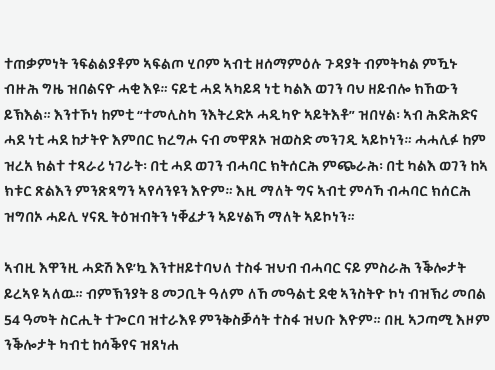ተጠቃምነት ንፍልልያቶም ኣፍልጦ ሂቦም ኣብቲ ዘሰማምዕሉ ጉዳያት ብምትካል ምዃኑ ብዙሕ ግዜ ዝበልናዮ ሓቂ እዩ። ናይቲ ሓደ ኣካይዳ ነቲ ካልእ ወገን ባህ ዘይብሎ ክኸውን ይኽእል። እንተኾነ ከምቲ “ተመሊስካ ንእትረድኦ ሓዲካዮ ኣይትእቶ” ዝበሃል፡ ኣብ ሕድሕድና ሓደ ነቲ ሓደ ከታትዮ እምበር ክረግሖ ናብ መዋጸኦ ዝወስድ መንገዲ ኣይኮነን። ሓሓሊፉ ከም ዝረአ ክልተ ተጻራሪ ነገራት፡ በቲ ሓደ ወገን ብሓባር ክትሰርሕ ምጭራሕ፡ በቲ ካልእ ወገን ከኣ ክቱር ጽልእን ምንጽጻግን ኣየሳንዩን እዮም። እዚ ማለት ግና ኣብቲ ምሳኻ ብሓባር ክሰርሕ ዝግበኦ ሓይሊ ሃናጺ ትዕዝብትን ነቐፈታን ኣይሃልኻ ማለት ኣይኮነን።

ኣብዚ እዋንዚ ሓድሽ እዩ’ኳ እንተዘይተባህለ ተስፋ ዝህብ ብሓባር ናይ ምስራሕ ንቕሎታት ይረኣዩ ኣለዉ። ብምኽንያት 8 መጋቢት ዓለም ለኸ መዓልቲ ደቂ ኣንስትዮ ኮነ ብዝኽሪ መበል 54 ዓመት ስርሒት ተጐርባ ዝተራእዩ ምንቅስቓሳት ተስፋ ዝህቡ እዮም። በዚ ኣጋጣሚ እዞም ንቕሎታት ካብቲ ከሳቕየና ዝጸነሐ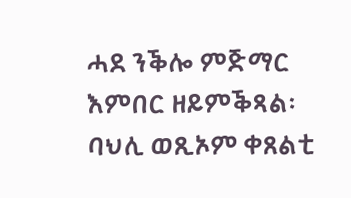ሓደ ንቕሎ ምጅማር እምበር ዘይምቕጻል፡ ባህሊ ወጺኦም ቀጸልቲ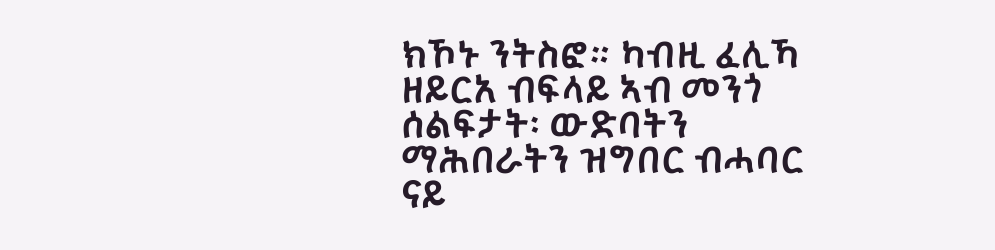ክኾኑ ንትስፎ። ካብዚ ፈሊኻ ዘይርአ ብፍላይ ኣብ መንጎ ሰልፍታት፡ ውድባትን ማሕበራትን ዝግበር ብሓባር ናይ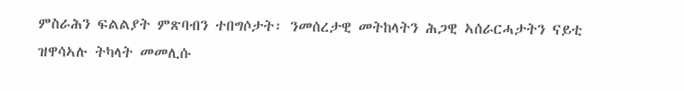ምስራሕን ፍልልያት ምጽባብን ተበግሶታት፡ ንመሰረታዊ መትከላትን ሕጋዊ ኣሰራርሓታትን ናይቲ ዝዋሳኣሉ ትካላት መመሊሱ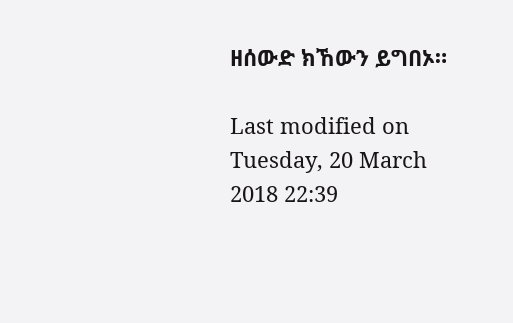ዘሰውድ ክኸውን ይግበኦ።

Last modified on Tuesday, 20 March 2018 22:39